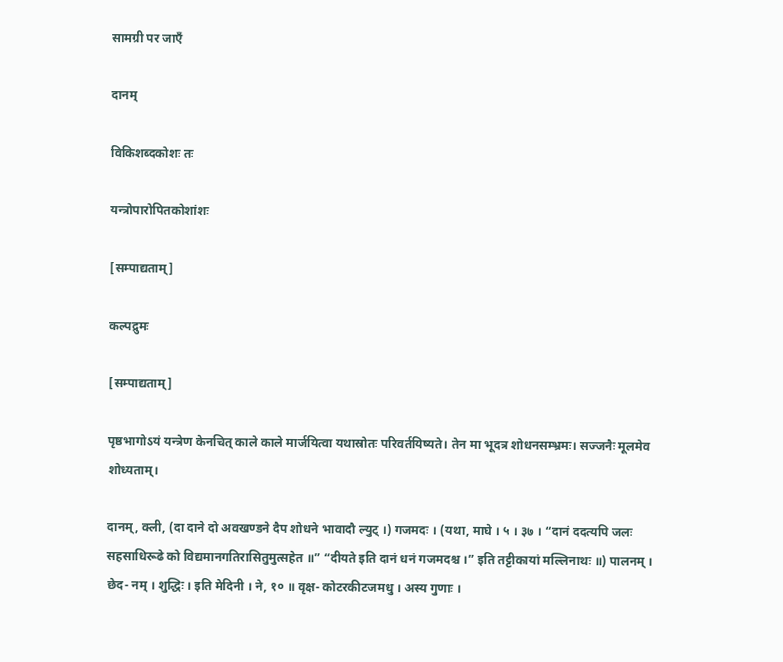सामग्री पर जाएँ

दानम्

विकिशब्दकोशः तः

यन्त्रोपारोपितकोशांशः

[सम्पाद्यताम्]

कल्पद्रुमः

[सम्पाद्यताम्]

पृष्ठभागोऽयं यन्त्रेण केनचित् काले काले मार्जयित्वा यथास्रोतः परिवर्तयिष्यते। तेन मा भूदत्र शोधनसम्भ्रमः। सज्जनैः मूलमेव शोध्यताम्।

दानम्, क्ली, (दा दाने दो अवखण्डने दैप शोधने भावादौ ल्युट् ।) गजमदः । (यथा, माघे । ५ । ३७ । “दानं ददत्यपि जलः सहसाधिरूढे को विद्यमानगतिरासितुमुत्सहेत ॥” “दीयते इति दानं धनं गजमदश्च ।” इति तट्टीकायां मल्लिनाथः ॥) पालनम् । छेद- नम् । शुद्धिः । इति मेदिनी । ने, १० ॥ वृक्ष- कोटरकीटजमधु । अस्य गुणाः ।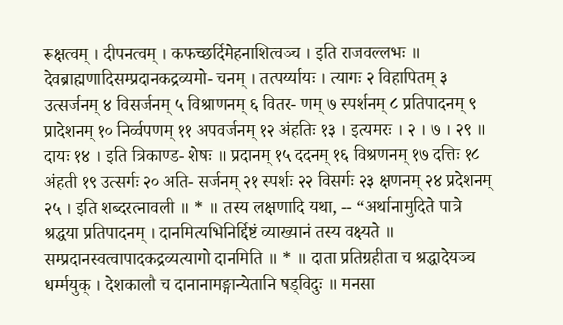रूक्षत्वम् । दीपनत्वम् । कफच्छर्दिमेहनाशित्वञ्च । इति राजवल्लभः ॥ देवब्राह्मणादिसम्प्रदानकद्रव्यमो- चनम् । तत्पर्य्यायः । त्यागः २ विहापितम् ३ उत्सर्जनम् ४ विसर्जनम् ५ विश्राणनम् ६ वितर- णम् ७ स्पर्शनम् ८ प्रतिपादनम् ९ प्रादेशनम् १० निर्व्वपणम् ११ अपवर्जनम् १२ अंहतिः १३ । इत्यमरः । २ । ७ । २९ ॥ दायः १४ । इति त्रिकाण्ड- शेषः ॥ प्रदानम् १५ ददनम् १६ विश्रणनम् १७ दत्तिः १८ अंहती १९ उत्सर्गः २० अति- सर्जनम् २१ स्पर्शः २२ विसर्गः २३ क्षणनम् २४ प्रदेशनम् २५ । इति शब्दरत्नावली ॥ * ॥ तस्य लक्षणादि यथा, -- “अर्थानामुदिते पात्रे श्रद्धया प्रतिपादनम् । दानमित्यभिनिर्द्दिष्टं व्याख्यानं तस्य वक्ष्यते ॥ सम्प्रदानस्वत्वापादकद्रव्यत्यागो दानमिति ॥ * ॥ दाता प्रतिग्रहीता च श्रद्धादेयञ्च धर्म्मयुक् । देशकालौ च दानानामङ्गान्येतानि षड्विदुः ॥ मनसा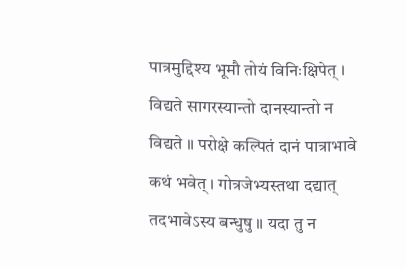पात्रमुद्दिश्य भूमौ तोयं विनिःक्षिपेत् । विद्यते सागरस्यान्तो दानस्यान्तो न विद्यते ॥ परोक्षे कल्पितं दानं पात्राभावे कथं भवेत् । गोत्रजेभ्यस्तथा दद्यात् तदभावेऽस्य बन्धुषु ॥ यदा तु न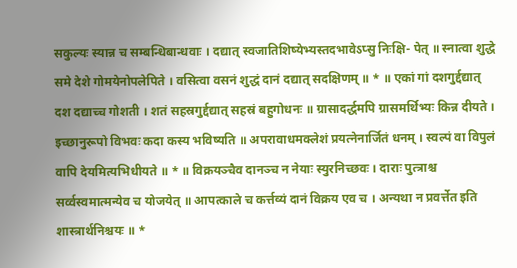सकुल्यः स्यान्न च सम्बन्धिबान्धवाः । दद्यात् स्वजातिशिष्येभ्यस्तदभावेऽप्सु निःक्षि- पेत् ॥ स्नात्वा शुद्धे समे देशे गोमयेनोपलेपिते । वसित्वा वसनं शुद्धं दानं दद्यात् सदक्षिणम् ॥ * ॥ एकां गां दशगुर्द्दद्यात् दश दद्याच्च गोशती । शतं सहस्रगुर्द्दद्यात् सहस्रं बहुगोधनः ॥ ग्रासादर्द्धमपि ग्रासमर्थिभ्यः किन्न दीयते । इच्छानुरूपो विभवः कदा कस्य भविष्यति ॥ अपरावाधमक्लेशं प्रयत्नेनार्जितं धनम् । स्वल्पं वा विपुलं वापि देयमित्यभिधीयते ॥ * ॥ विक्रयञ्चैव दानञ्च न नेयाः स्युरनिच्छवः । दाराः पुत्त्राश्च सर्व्वस्वमात्मन्येव च योजयेत् ॥ आपत्काले च कर्त्तव्यं दानं विक्रय एव च । अन्यथा न प्रवर्त्तेत इति शास्त्रार्थनिश्चयः ॥ *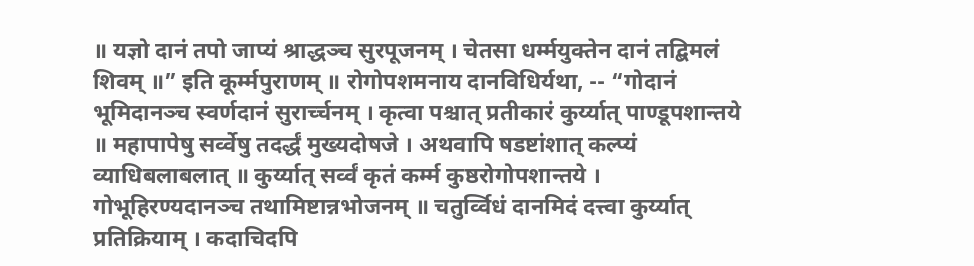॥ यज्ञो दानं तपो जाप्यं श्राद्धञ्च सुरपूजनम् । चेतसा धर्म्मयुक्तेन दानं तद्बिमलं शिवम् ॥” इति कूर्म्मपुराणम् ॥ रोगोपशमनाय दानविधिर्यथा, -- “गोदानं भूमिदानञ्च स्वर्णदानं सुरार्च्चनम् । कृत्वा पश्चात् प्रतीकारं कुर्य्यात् पाण्डूपशान्तये ॥ महापापेषु सर्व्वेषु तदर्द्धं मुख्यदोषजे । अथवापि षडष्टांशात् कल्प्यं व्याधिबलाबलात् ॥ कुर्य्यात् सर्व्वं कृतं कर्म्म कुष्ठरोगोपशान्तये । गोभूहिरण्यदानञ्च तथामिष्टान्नभोजनम् ॥ चतुर्व्विधं दानमिदं दत्त्वा कुर्य्यात् प्रतिक्रियाम् । कदाचिदपि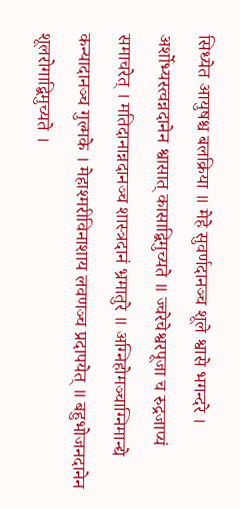सिध्येत आयुषश्च बलक्रिया ॥ मेहे सुवर्णदानञ्च शूले श्वासे भगन्दरे । अर्शोभ्यस्त्वन्नदानेन श्वासात् कासाद्बिमुच्यते ॥ ज्वरेचेश्वरपूजा च रुद्रजाप्यं समाचरेत् । मतिदानान्नदानञ्च शास्त्रदानं भ्रमातुरे ॥ अग्निहोमञ्चाग्निमान्द्ये कन्यादानञ्च गुल्मके । मेहाश्मरीविनाशाय लवणञ्च प्रदापयेत् ॥ बहुभोजनदानेन शूलरोगाद्बिमुच्यते ।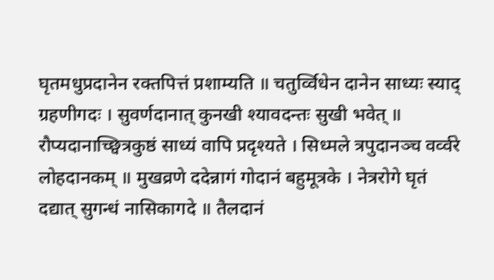घृतमधुप्रदानेन रक्तपित्तं प्रशाम्यति ॥ चतुर्व्विधेन दानेन साध्यः स्याद् ग्रहणीगदः । सुवर्णदानात् कुनखी श्यावदन्तः सुखी भवेत् ॥ रौप्यदानाच्छ्वित्रकुष्ठं साध्यं वापि प्रदृश्यते । सिध्मले त्रपुदानञ्च वर्व्वरे लोहदानकम् ॥ मुखव्रणे ददेन्नागं गोदानं बहुमूत्रके । नेत्ररोगे घृतं दद्यात् सुगन्धं नासिकागदे ॥ तैलदानं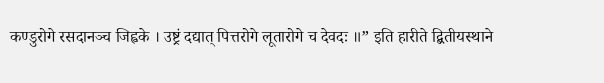कण्डुरोगे रसदानञ्च जिह्वके । उष्ट्रं दद्यात् पित्तरोगे लूतारोगे च देवदः ॥” इति हारीते द्बितीयस्थाने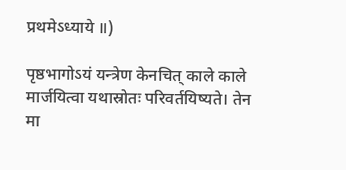प्रथमेऽध्याये ॥)

पृष्ठभागोऽयं यन्त्रेण केनचित् काले काले मार्जयित्वा यथास्रोतः परिवर्तयिष्यते। तेन मा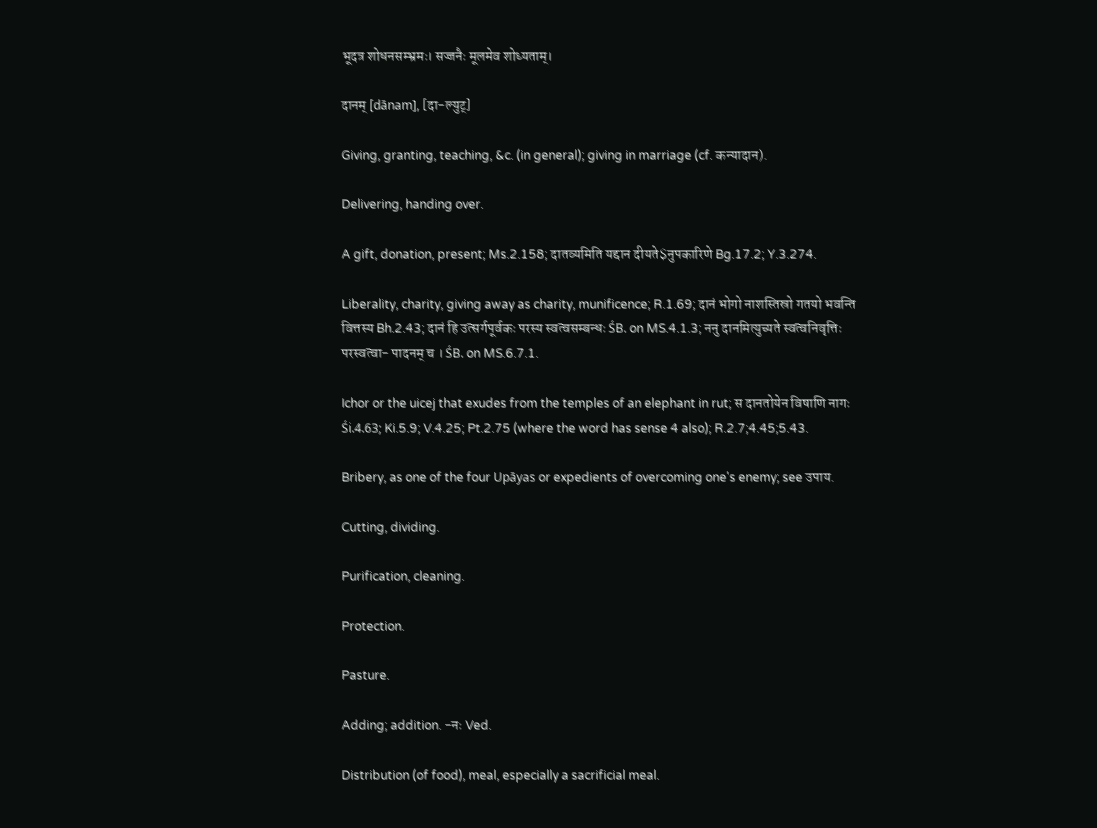भूदत्र शोधनसम्भ्रमः। सज्जनैः मूलमेव शोध्यताम्।

दानम् [dānam], [दा-ल्युट्]

Giving, granting, teaching, &c. (in general); giving in marriage (cf. कन्यादान).

Delivering, handing over.

A gift, donation, present; Ms.2.158; दातव्यमिति यद्दान दीयते$नुपकारिणे Bg.17.2; Y.3.274.

Liberality, charity, giving away as charity, munificence; R.1.69; दानं भोगो नाशस्तिस्रो गतयो भवन्ति वित्तस्य Bh.2.43; दानं हि उत्सर्गपूर्वकः परस्य स्वत्वसम्बन्धः ŚB. on MS.4.1.3; ननु दानमित्युच्यते स्वत्वनिवृत्तिः परस्वत्वा- पादनम् च । ŚB. on MS.6.7.1.

Ichor or the uicej that exudes from the temples of an elephant in rut; स दानतोयेन विषाणि नागः Śi.4.63; Ki.5.9; V.4.25; Pt.2.75 (where the word has sense 4 also); R.2.7;4.45;5.43.

Bribery, as one of the four Upāyas or expedients of overcoming one's enemy; see उपाय.

Cutting, dividing.

Purification, cleaning.

Protection.

Pasture.

Adding; addition. -नः Ved.

Distribution (of food), meal, especially a sacrificial meal.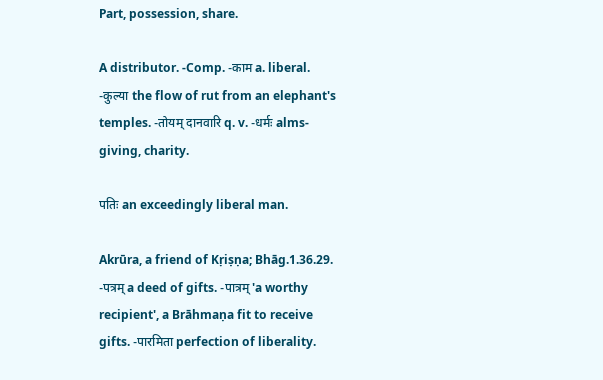Part, possession, share.

A distributor. -Comp. -काम a. liberal. -कुल्या the flow of rut from an elephant's temples. -तोयम् दानवारि q. v. -धर्मः alms-giving, charity.

पतिः an exceedingly liberal man.

Akrūra, a friend of Kṛiṣṇa; Bhāg.1.36.29. -पत्रम् a deed of gifts. -पात्रम् 'a worthy recipient', a Brāhmaṇa fit to receive gifts. -पारमिता perfection of liberality.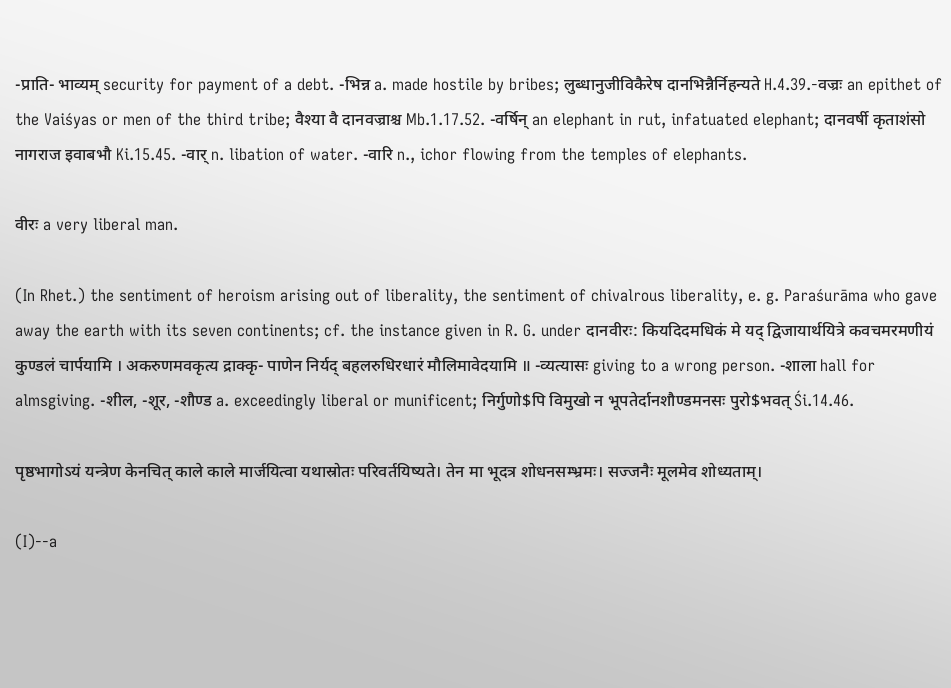-प्राति- भाव्यम् security for payment of a debt. -भिन्न a. made hostile by bribes; लुब्धानुजीविकैरेष दानभिन्नैर्निहन्यते H.4.39.-वज्रः an epithet of the Vaiśyas or men of the third tribe; वैश्या वै दानवज्राश्च Mb.1.17.52. -वर्षिन् an elephant in rut, infatuated elephant; दानवर्षी कृताशंसो नागराज इवाबभौ Ki.15.45. -वार् n. libation of water. -वारि n., ichor flowing from the temples of elephants.

वीरः a very liberal man.

(In Rhet.) the sentiment of heroism arising out of liberality, the sentiment of chivalrous liberality, e. g. Paraśurāma who gave away the earth with its seven continents; cf. the instance given in R. G. under दानवीरः: कियदिदमधिकं मे यद् द्विजायार्थयित्रे कवचमरमणीयं कुण्डलं चार्पयामि । अकरुणमवकृत्य द्राक्कृ- पाणेन निर्यद् बहलरुधिरधारं मौलिमावेदयामि ॥ -व्यत्यासः giving to a wrong person. -शाला hall for almsgiving. -शील, -शूर, -शौण्ड a. exceedingly liberal or munificent; निर्गुणो$पि विमुखो न भूपतेर्दानशौण्डमनसः पुरो$भवत् Śi.14.46.

पृष्ठभागोऽयं यन्त्रेण केनचित् काले काले मार्जयित्वा यथास्रोतः परिवर्तयिष्यते। तेन मा भूदत्र शोधनसम्भ्रमः। सज्जनैः मूलमेव शोध्यताम्।

(I)--a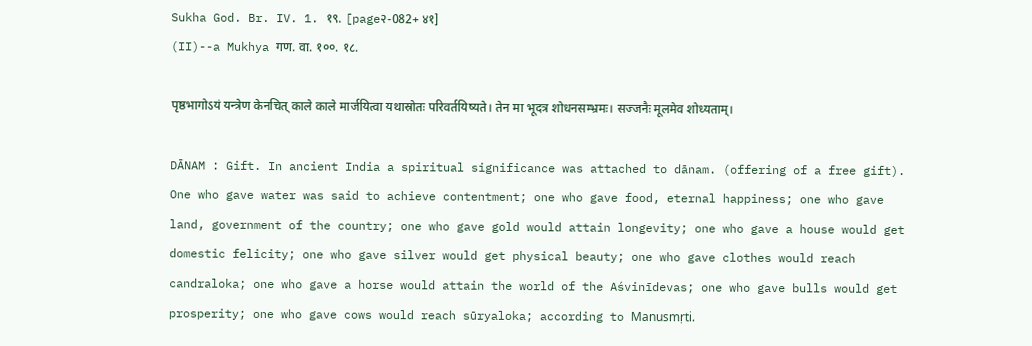Sukha God. Br. IV. 1. १९. [page२-082+ ४१]
(II)--a Mukhya गण. वा. १००. १८.

पृष्ठभागोऽयं यन्त्रेण केनचित् काले काले मार्जयित्वा यथास्रोतः परिवर्तयिष्यते। तेन मा भूदत्र शोधनसम्भ्रमः। सज्जनैः मूलमेव शोध्यताम्।

DĀNAM : Gift. In ancient India a spiritual significance was attached to dānam. (offering of a free gift). One who gave water was said to achieve contentment; one who gave food, eternal happiness; one who gave land, government of the country; one who gave gold would attain longevity; one who gave a house would get domestic felicity; one who gave silver would get physical beauty; one who gave clothes would reach candraloka; one who gave a horse would attain the world of the Aśvinīdevas; one who gave bulls would get prosperity; one who gave cows would reach sūryaloka; according to Manusmṛti.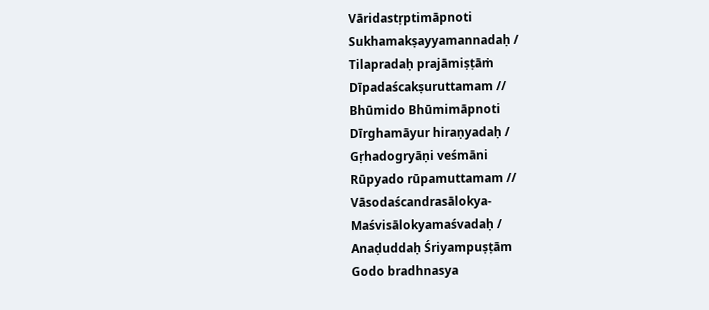Vāridastṛptimāpnoti
Sukhamakṣayyamannadaḥ /
Tilapradaḥ prajāmiṣṭāṁ
Dīpadaścakṣuruttamam //
Bhūmido Bhūmimāpnoti
Dīrghamāyur hiraṇyadaḥ /
Gṛhadogryāṇi veśmāni
Rūpyado rūpamuttamam //
Vāsodaścandrasālokya-
Maśvisālokyamaśvadaḥ /
Anaḍuddaḥ Śriyampuṣṭām
Godo bradhnasya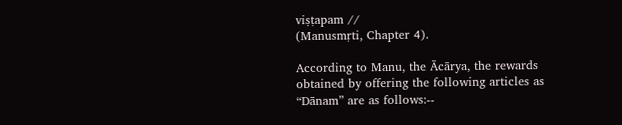viṣṭapam //
(Manusmṛti, Chapter 4).

According to Manu, the Ācārya, the rewards obtained by offering the following articles as “Dānam” are as follows:--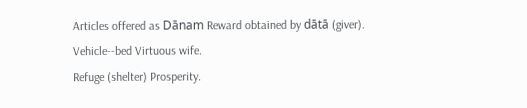Articles offered as Dānam Reward obtained by dātā (giver).
Vehicle--bed Virtuous wife.
Refuge (shelter) Prosperity.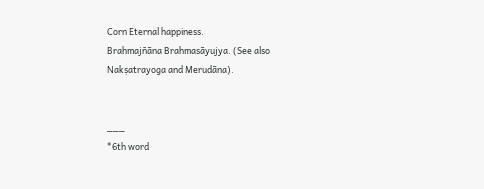Corn Eternal happiness.
Brahmajñāna Brahmasāyujya. (See also Nakṣatrayoga and Merudāna).


___
*6th word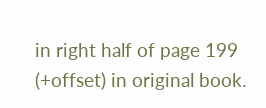in right half of page 199 (+offset) in original book.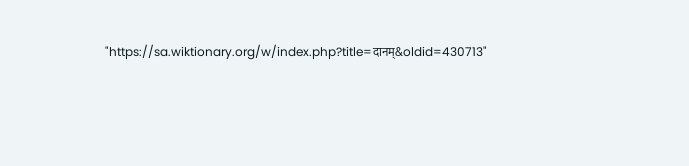"https://sa.wiktionary.org/w/index.php?title=दानम्&oldid=430713"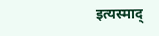इत्यस्माद्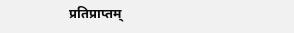प्रतिप्राप्तम्